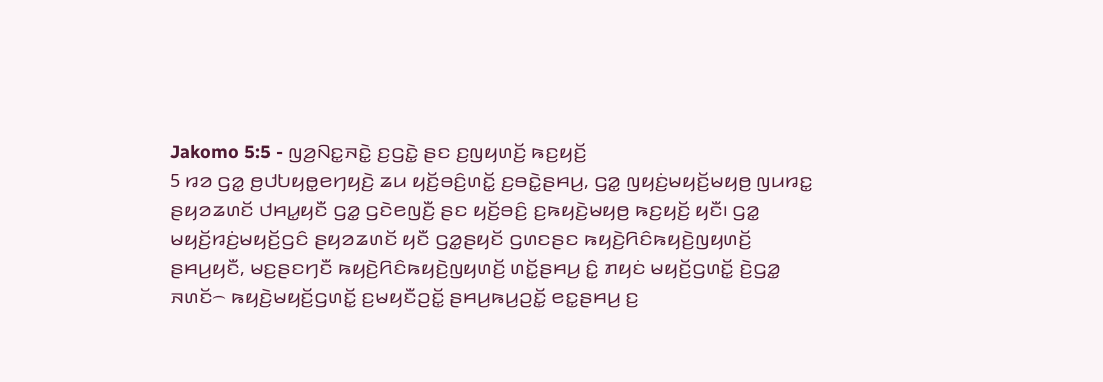Jakomo 5:5 - ꤜꤤ꤬ꤡꤢ꤭ꤏꤢꤧ꤭ ꤢ꤬ꤞꤢꤧ꤭ ꤔꤢ ꤢ꤬ꤜꤟꤛꤢꤩ꤬ ꤒꤢ꤬ꤟꤢꤩ꤬
5 ꤙꤤ ꤞꤤ꤭ ꤥ꤬ꤓꤝꤟꤥ꤭ꤕꤚꤟꤢꤧ꤬ ꤘꤣ ꤟꤢꤩ꤬ꤋꤢꤨ꤬ꤛꤢꤩ꤭ ꤢ꤬ꤋꤢꤧ꤭ꤔꤌꤣ꤬, ꤞꤤ꤭ ꤜꤟꤢꤦ꤬ꤗꤟꤢꤩ꤬ꤗꤟꤥ꤬ ꤜꤣꤙꤢ꤭ ꤔꤟꤤꤘꤛꤢꤩ ꤓꤌꤣ꤭ꤟꤢꤪ ꤞꤤ꤭ ꤞꤢꤧꤕꤜꤢꤪ꤬ ꤔꤢ ꤟꤢꤩ꤬ꤋꤢꤨ꤬ ꤢ꤬ꤒꤟꤢꤧ꤬ꤗꤟꤥ꤬ ꤒꤢ꤬ꤟꤢꤩ꤬ ꤟꤢꤪ꤯ ꤞꤤ꤭ ꤗꤟꤢꤩ꤬ꤙꤢꤦ꤬ꤗꤟꤢꤩ꤬ꤞꤢꤨ ꤔꤟꤤꤘꤛꤢꤩ ꤟꤢꤪ ꤞꤤ꤭ꤔꤟꤢꤩ ꤞꤛꤢꤔꤢ ꤒꤟꤢꤧ꤬ꤖꤢꤨꤒꤟꤢꤧ꤬ꤜꤟꤛꤢꤩ꤬ ꤔꤌꤣ꤬ꤟꤢꤪ, ꤗꤢ꤬ꤔꤢꤚꤢꤪ ꤒꤟꤢꤧ꤬ꤖꤢꤨꤒꤟꤢꤧ꤬ꤜꤟꤛꤢꤩ꤬ ꤛꤢꤩ꤭ꤔꤌꤣ꤬ ꤢꤨ꤭ ꤊꤟꤢꤦ ꤗꤟꤢꤩ꤬ꤞꤛꤢꤩ꤭ ꤢꤧ꤬ꤞꤤ꤭ ꤏꤛꤢꤩ꤮ ꤒꤟꤢꤧ꤬ꤗꤟꤢꤩ꤬ꤞꤛꤢꤩ꤭ ꤢ꤬ꤗꤟꤢꤪꤑꤢꤩ꤭ ꤔꤌꤣ꤬ꤒꤣ꤬ꤑꤢꤩ꤭ ꤕꤢ꤭ꤔꤌꤣ꤬ ꤢ꤬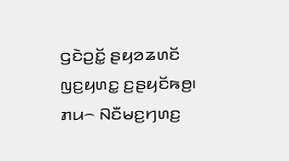ꤞꤢꤧꤑꤢꤩ꤭ ꤔꤟꤤꤘꤛꤢꤩ ꤜꤢ꤬ꤟꤛꤢ꤭ ꤢ꤬ꤔꤟꤢꤩꤒꤥ꤬꤯
ꤊꤣ꤮ ꤡꤢꤪꤗꤢ꤬ꤚꤛꤢ꤬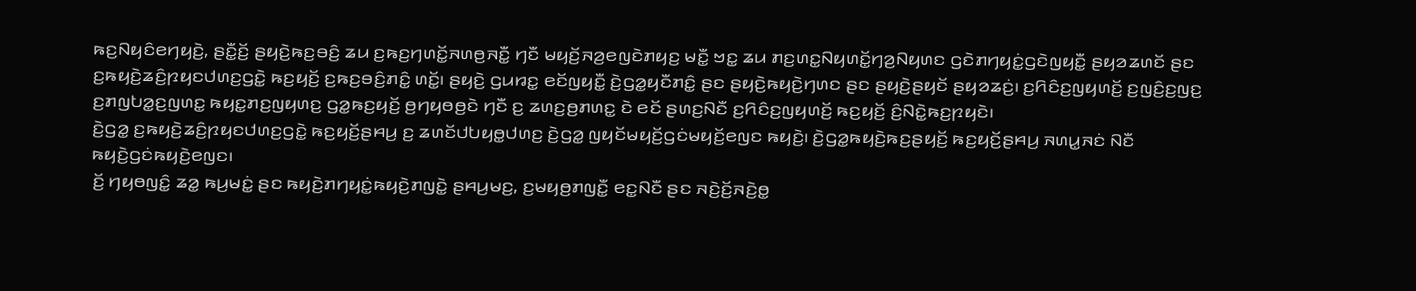ꤒꤢ꤬ꤡꤟꤢꤨꤕꤚꤟꤢꤧ꤬, ꤔꤢꤪ꤭ꤢꤩ꤬ ꤔꤟꤢꤧ꤬ꤒꤢ꤬ꤋꤢꤨ꤬ ꤘꤣ ꤢ꤬ꤒꤢ꤬ꤚꤛꤢꤩ꤭ꤏꤛꤥ꤬ꤏꤢꤪ꤭ ꤚꤢꤪ ꤗꤟꤢꤩ꤬ꤏꤤ꤬ꤕꤜꤢꤧꤊꤟꤢ꤬ ꤗꤢꤪ꤭ ꤠꤢ꤭ ꤘꤣ ꤊꤢ꤬ꤛꤢ꤭ꤡꤟꤛꤢꤩ꤭ꤚꤤ꤬ꤡꤟꤛꤢ ꤞꤢꤧꤊꤚꤟꤢꤦ꤭ꤞꤢꤧꤜꤟꤢꤪ꤭ ꤔꤟꤤꤘꤛꤢꤩ ꤔꤢ ꤢ꤬ꤒꤟꤢꤧ꤬ꤘꤢꤨ꤬ꤐꤟꤢꤓꤛꤢ꤬ꤞꤢꤧ꤭ ꤒꤢ꤬ꤟꤢꤩ꤬ ꤢ꤬ꤒꤢ꤬ꤋꤢꤨ꤬ꤊꤢꤨ꤭ ꤛꤢꤩ꤭꤯ ꤔꤟꤢꤧ꤬ ꤞꤣꤙꤢ꤭ ꤕꤢꤩꤜꤟꤢꤪ꤭ ꤢꤧ꤬ꤞꤤ꤭ꤟꤢꤪꤊꤢꤨ꤭ ꤔꤢ ꤔꤟꤢꤧ꤬ꤒꤟꤢꤧ꤬ꤚꤛꤢ ꤔꤢ ꤔꤟꤢꤧ꤬ꤔꤟꤢꤩ ꤔꤟꤤꤘꤢꤦ꤬꤯ ꤢ꤬ꤖꤢꤨꤢ꤬ꤜꤟꤛꤢꤩ꤬ ꤢ꤬ꤜꤢꤨ꤬ꤢ꤬ꤜꤢ꤬ ꤢ꤬ꤊꤜꤝꤤ꤭ꤢ꤬ꤜꤛꤢ꤭ ꤒꤟꤢ꤭ꤊꤢ꤬ꤜꤟꤛꤢ꤬ ꤞꤤ꤭ꤒꤢ꤬ꤟꤢꤩ꤬ ꤥ꤬ꤚꤟꤥꤥ꤬ꤢꤧ ꤚꤢꤪ ꤢ꤬ ꤘꤛꤢ꤬ꤥ꤬ꤊꤛꤢ꤭ ꤢꤧ ꤕꤢꤩ ꤔꤛꤢ꤬ꤡꤢꤪ ꤢ꤬ꤖꤢꤨꤢ꤬ꤜꤟꤛꤢꤩ꤬ ꤒꤢ꤬ꤟꤢꤩ꤬ ꤢꤨ꤬ꤡꤢꤧ꤭ꤒꤢ꤬ꤐꤟꤢꤧ꤯
ꤢꤧ꤬ꤞꤤ꤭ ꤢ꤬ꤒꤟꤢꤧ꤬ꤘꤢꤨ꤬ꤐꤟꤢꤓꤛꤢ꤬ꤞꤢꤧ꤭ ꤒꤢ꤬ꤟꤢꤩ꤬ꤔꤌꤣ꤬ ꤢ꤬ ꤘꤛꤢꤩꤓꤝꤟꤥ꤭ꤓꤛꤢ꤬ ꤢꤧ꤬ꤞꤤ꤭ ꤜꤟꤢꤩꤗꤟꤢꤩ꤬ꤞꤢꤦꤗꤟꤢꤩ꤬ꤕꤜꤢ ꤒꤟꤢꤧ꤬꤯ ꤢꤧ꤬ꤞꤤ꤭ꤒꤟꤢꤧ꤬ꤒꤢ꤬ꤔꤟꤢꤩ꤬ ꤒꤢ꤬ꤟꤢꤩ꤬ꤔꤌꤣ꤬ ꤏꤛꤣ꤭ꤏꤢꤦ ꤡꤢꤪ ꤒꤟꤢꤧ꤬ꤞꤢꤦꤒꤟꤢꤧ꤬ꤕꤜꤢ꤯
ꤢꤩ꤬ ꤚꤟꤥꤜꤢꤨ꤭ ꤘꤤ꤭ ꤒꤣ꤬ꤗꤢꤦ꤭ ꤔꤢ ꤒꤟꤢꤧ꤬ꤊꤚꤟꤢꤦ꤭ꤒꤟꤢꤧ꤬ꤊꤜꤢꤧ꤭ ꤔꤌꤣ꤬ꤗꤢ꤬, ꤢ꤬ꤗꤟꤥ꤬ꤊꤜꤢꤪ꤭ ꤕꤢ꤭ꤡꤢꤪ ꤔꤢ ꤏꤢꤧ꤬ꤢꤩ꤬ꤏꤢꤧ꤬ꤥ꤭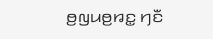ꤥ꤬ꤜꤣꤥ꤬ꤙꤢ꤭ ꤚꤢꤪ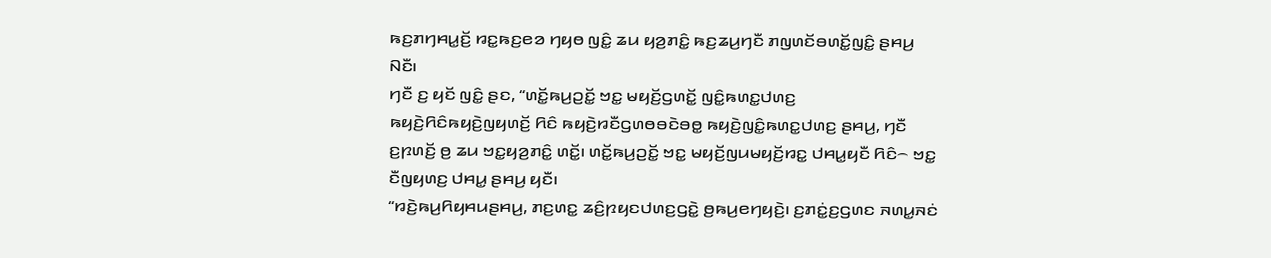ꤒꤢ꤬ꤊꤚꤌꤣ꤭ꤢꤩ꤬ ꤙꤢ꤭ꤒꤢ꤬ꤕꤤ ꤚꤟꤥ ꤜꤢꤨ꤭ ꤘꤣ ꤟꤤ꤬ꤊꤢꤨ꤭ ꤒꤢ꤬ꤘꤣ꤬ꤚꤢꤪ ꤊꤜꤛꤢꤩꤋꤛꤢꤩ꤭ꤜꤢꤨ꤭ ꤔꤌꤣ꤬ ꤡꤢꤪ꤯
ꤚꤢꤪ ꤢ꤬ ꤟꤢꤩ ꤜꤢꤨ꤭ ꤔꤢ, “ꤛꤢꤩ꤭ꤒꤣ꤬ꤑꤢꤩ꤭ ꤠꤢ꤭ ꤗꤟꤢꤩ꤬ꤞꤛꤢꤩ꤭ ꤜꤢꤨ꤭ꤒꤛꤢ꤭ꤓꤛꤢ꤬ ꤒꤟꤢꤧ꤬ꤖꤢꤨꤒꤟꤢꤧ꤬ꤜꤟꤛꤢꤩ꤬ ꤖꤢꤨ ꤒꤟꤢꤧ꤬ꤙꤢꤪꤞꤛꤥꤋꤢꤧꤋꤥ꤭ ꤒꤟꤢꤧ꤬ꤜꤢꤨ꤭ꤒꤛꤢ꤭ꤓꤛꤢ꤬ ꤔꤌꤣ꤬, ꤚꤢꤪ ꤢ꤬ꤐꤛꤢꤩ꤬ ꤥ꤬ ꤘꤣ ꤠꤢ꤭ꤟꤤ꤬ꤊꤢꤨ꤭ ꤛꤢꤩ꤭꤯ ꤛꤢꤩ꤭ꤒꤣ꤬ꤑꤢꤩ꤭ ꤠꤢ꤭ ꤗꤟꤢꤩ꤬ꤜꤣꤗꤟꤢꤩ꤬ꤙꤢ꤭ ꤓꤌꤣ꤭ꤟꤢꤪ ꤖꤢꤨ꤮ ꤠꤢ꤭ ꤢꤪꤜꤟꤛꤢ꤬ ꤓꤌꤣ꤭ ꤔꤌꤣ꤬ ꤟꤢꤪ꤯
“ꤙꤢꤧ꤬ꤒꤣ꤬ꤖꤟꤌꤣꤔꤌꤣ꤬, ꤊꤢ꤬ꤛꤢ꤭ ꤘꤢꤨ꤬ꤐꤟꤢꤓꤛꤢ꤬ꤞꤢꤧ꤭ ꤥ꤬ꤒꤣ꤬ꤕꤚꤟꤢꤧ꤬꤯ ꤢ꤬ꤊꤢꤦ꤭ꤢ꤬ꤞꤛꤢ ꤏꤛꤣ꤭ꤏꤢꤦ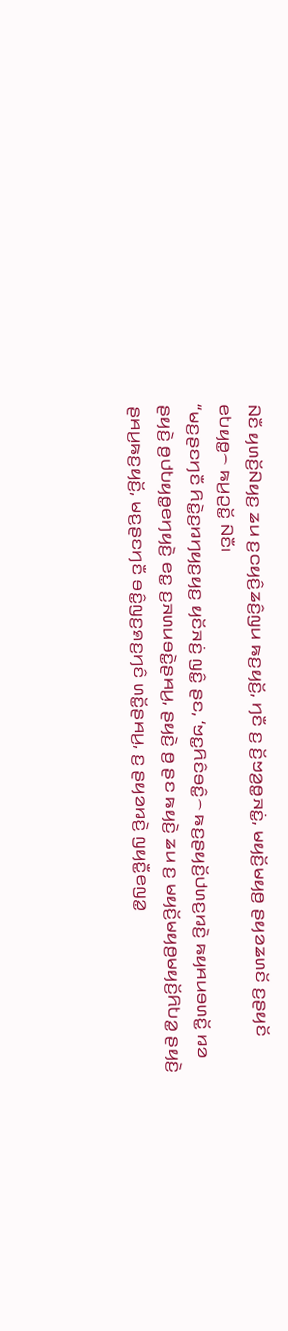ꤡꤢꤪ ꤟꤛꤢꤩ꤬ꤡꤟꤢ꤬ ꤘꤣ ꤢ꤬ꤍꤟꤢꤨ꤬ꤘꤢꤨ꤬ꤜꤣ ꤒꤢ꤬ꤟꤢꤩ꤬, ꤚꤢꤪ ꤢ꤬ ꤢꤩ꤬ꤠꤤ꤬ꤥ꤭ꤏꤢꤦ꤭, ꤗꤟꤢꤩ꤬ꤗꤟꤥ꤬ ꤔꤟꤤꤘꤛꤢꤩ ꤢ꤬ꤔꤟꤢꤩ ꤕꤝꤟꤥ꤭꤮ ꤒꤣ꤬ꤑꤢꤩ꤭ ꤡꤢꤪ꤯
“ꤗꤢ꤬ꤔꤢꤚꤢꤪ ꤖꤢꤧ꤭ꤢ꤬ꤙꤚꤟꤢ꤬ꤟꤢ꤬ ꤟꤢꤩꤏꤢꤦ꤬ ꤜꤢꤨ꤭ ꤔꤢ, ‘ꤠꤢ꤭ꤖꤢꤨꤋꤢꤨ꤭꤮ ꤒꤢ꤬ꤔꤟꤢꤩ꤬ꤓꤛꤢ꤬ꤙꤢꤧ꤬ ꤒꤟꤌꤣꤋꤛꤢꤩ꤭ ꤙꤤ ꤔꤟꤢꤧ꤬ ꤥ꤬ꤓꤝꤟꤥ꤭ꤕꤚꤟꤢꤧ꤬ ꤕꤢ꤭ ꤢ꤬ꤏꤛꤣꤋꤢꤧ꤭ꤔꤌꤣ꤬, ꤔꤟꤢꤧ꤬ ꤥ꤬ ꤔꤢ ꤒꤟꤢꤧ꤬ ꤘꤣ ꤢ꤬ ꤗꤟꤢꤩ꤬ꤗꤟꤥ꤬ꤗꤟꤢꤩ꤬ꤖꤝꤤ꤭ ꤔꤟꤢꤧ꤬ ꤔꤌꤣ꤬ꤒꤢ꤬ꤟꤢꤩ꤬, ꤗꤢ꤬ꤔꤢꤚꤢꤪ ꤋꤢꤨ꤭ꤜꤢ꤬ꤎꤢ꤬ꤚꤢꤨ ꤛꤢꤩ꤭ꤔꤌꤣ꤬, ꤢ꤬ ꤔꤟꤤꤙꤢꤧ꤬ ꤜꤟꤢꤪ꤭ꤕꤜꤤ꤭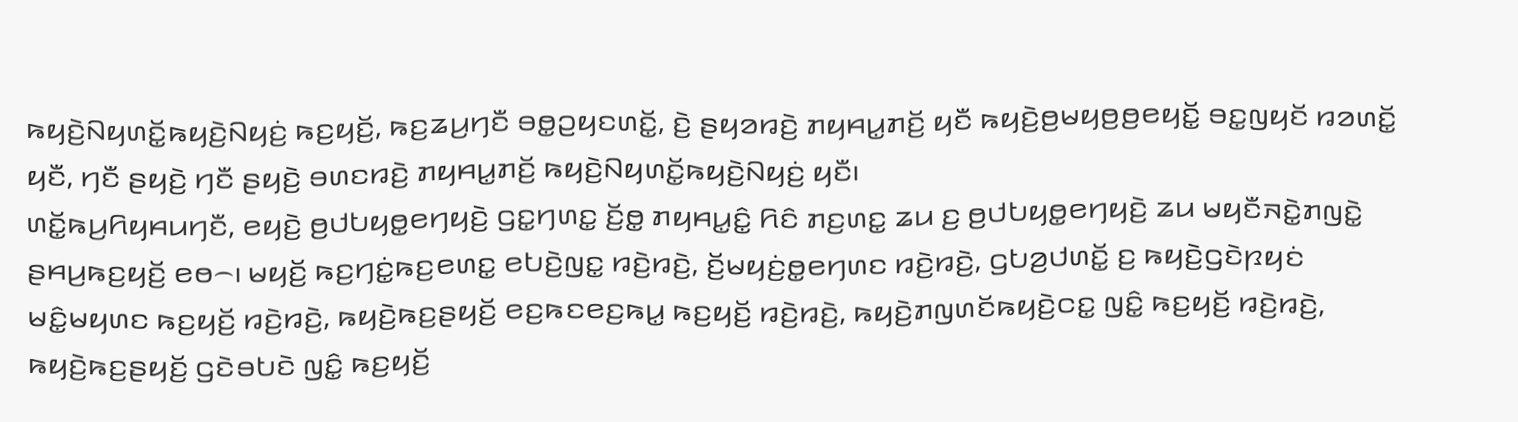ꤒꤟꤢꤧ꤬ꤡꤟꤛꤢꤩ꤭ꤒꤟꤢꤧ꤬ꤡꤟꤢꤦ꤬ ꤒꤢ꤬ꤟꤢꤩ꤬, ꤒꤢ꤬ꤘꤣ꤬ꤚꤢꤪ ꤋꤥ꤭ꤑꤟꤢꤛꤢꤩ꤭, ꤢꤧ꤬ ꤔꤟꤤꤙꤢꤧ꤬ ꤊꤟꤌꤣ꤭ꤊꤢꤩ꤬ ꤟꤢꤪ ꤒꤟꤢꤧ꤬ꤥ꤬ꤗꤟꤥ꤬ꤥ꤬ꤕꤟꤢꤩ꤭ ꤋꤢ꤭ꤜꤟꤢꤩ ꤙꤤꤛꤢꤩ꤭ ꤟꤢꤪ, ꤚꤢꤪ ꤔꤟꤢꤧ꤬ ꤚꤢꤪ ꤔꤟꤢꤧ꤬ ꤋꤛꤢꤙꤢꤧ꤬ ꤊꤟꤌꤣ꤭ꤊꤢꤩ꤬ ꤒꤟꤢꤧ꤬ꤡꤟꤛꤢꤩ꤭ꤒꤟꤢꤧ꤬ꤡꤟꤢꤦ꤬ ꤟꤢꤪ꤯
ꤛꤢꤩ꤭ꤒꤣ꤬ꤖꤟꤌꤣꤚꤢꤪ, ꤕꤟꤢꤧ꤬ ꤥ꤬ꤓꤝꤟꤥ꤭ꤕꤚꤟꤢꤧ꤬ ꤞꤢ꤭ꤚꤛꤢ꤭ ꤢꤩ꤬ꤥ꤭ ꤊꤟꤌꤣ꤭ꤢꤨ꤭ ꤖꤢꤨ ꤊꤢ꤬ꤛꤢ꤭ ꤘꤣ ꤢ꤬ ꤥ꤬ꤓꤝꤟꤥ꤭ꤕꤚꤟꤢꤧ꤬ ꤘꤣ ꤗꤟꤢꤪꤏꤢꤧ꤭ꤊꤜꤢꤧ꤭ ꤔꤌꤣ꤬ꤒꤢ꤬ꤟꤢꤩ꤬ ꤕꤥ꤮꤯ ꤗꤟꤢꤩ꤬ ꤒꤢ꤬ꤚꤢꤦ꤭ꤒꤢ꤬ꤕꤛꤢ꤭ ꤕꤝꤢꤧ꤬ꤜꤢ꤭ ꤙꤢꤧ꤬ꤙꤢꤧ꤬, ꤢꤩ꤬ꤗꤟꤢꤦ꤬ꤥ꤭ꤕꤚꤛꤢ ꤙꤢꤧ꤬ꤙꤢꤧ꤬, ꤞꤝꤤ꤬ꤓꤛꤢꤩ꤭ ꤢ꤬ ꤒꤟꤢꤧ꤬ꤞꤢꤧꤐꤟꤢꤦ ꤗꤢꤨ꤭ꤗꤟꤛꤢ ꤒꤢ꤬ꤟꤢꤩ꤬ ꤙꤢꤧ꤬ꤙꤢꤧ꤬, ꤒꤟꤢꤧ꤬ꤒꤢ꤬ꤔꤟꤢꤩ꤬ ꤕꤢ꤬ꤒꤢꤕꤢ꤬ꤒꤣ꤭ ꤒꤢ꤬ꤟꤢꤩ꤬ ꤙꤢꤧ꤬ꤙꤢꤧ꤬, ꤒꤟꤢꤧ꤬ꤊꤜꤛꤢꤩꤒꤟꤢꤧ꤬ꤍꤢ꤭ ꤜꤢꤨ꤭ ꤒꤢ꤬ꤟꤢꤩ꤬ ꤙꤢꤧ꤬ꤙꤢꤧ꤬, ꤒꤟꤢꤧ꤬ꤒꤢ꤬ꤔꤟꤢꤩ꤬ ꤞꤢꤧꤋꤝꤢꤧ ꤜꤢꤨ꤭ ꤒꤢ꤬ꤟꤢꤩ꤬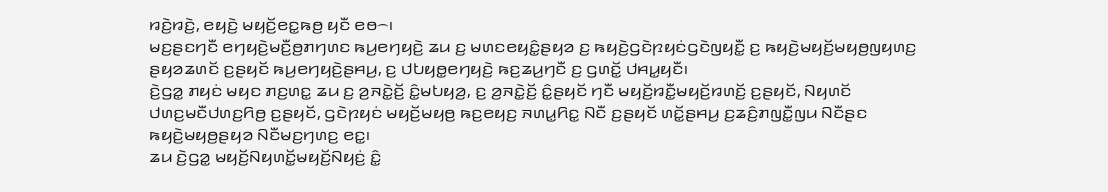ꤙꤢꤧ꤬ꤙꤢꤧ꤬, ꤕꤟꤢꤧ꤬ ꤗꤟꤢꤩ꤬ꤕꤢ꤭ꤒꤥ꤬ ꤟꤢꤪ ꤕꤥ꤮꤯
ꤗꤢ꤬ꤔꤢꤚꤢꤪ ꤕꤚꤟꤢꤧ꤬ꤗꤢꤪ꤬ꤥ꤬ꤊꤚꤛꤢ ꤒꤣ꤬ꤕꤚꤟꤢꤧ꤬ ꤘꤣ ꤢ꤬ ꤗꤛꤢꤕꤟꤢꤨ꤭ꤔꤟꤤ ꤢ꤬ ꤒꤟꤢꤧ꤬ꤞꤢꤧꤐꤟꤢꤦꤞꤢꤧꤜꤟꤢꤪ꤭ ꤢ꤬ ꤒꤟꤢꤧ꤬ꤗꤟꤢꤩ꤬ꤗꤟꤥ꤬ꤜꤟꤛꤢ꤬ ꤔꤟꤤꤘꤛꤢꤩ ꤢ꤬ꤔꤟꤢꤩ ꤒꤣ꤬ꤕꤚꤟꤢꤧ꤬ꤔꤌꤣ꤬, ꤢ꤬ ꤓꤝꤟꤥ꤭ꤕꤚꤟꤢꤧ꤬ ꤒꤢ꤬ꤘꤣ꤬ꤚꤢꤪ ꤢ꤬ ꤞꤛꤢꤩ꤭ ꤓꤌꤣ꤭ꤟꤢꤪ꤯
ꤢꤧ꤬ꤞꤤ꤭ ꤊꤟꤢꤦ ꤗꤟꤢ ꤊꤢ꤬ꤛꤢ꤭ ꤘꤣ ꤢ꤬ ꤤ꤬ꤏꤢꤧ꤭ꤢꤩ꤬ ꤢꤨ꤭ꤗꤝꤟꤤ꤬, ꤢ꤬ ꤤ꤬ꤏꤢꤧ꤭ꤢꤩ꤬ ꤢꤨ꤭ꤔꤟꤢꤩ ꤚꤢꤪ ꤗꤟꤢꤩ꤬ꤙꤢꤪ꤭ꤗꤟꤢꤩ꤬ꤙꤛꤢꤩ꤬ ꤢ꤬ꤔꤟꤢꤩ, ꤡꤟꤛꤢꤩ ꤓꤛꤢ꤬ꤗꤢꤪꤓꤛꤢ꤬ꤖꤥ꤬ ꤢ꤬ꤔꤟꤢꤩ, ꤞꤢꤧꤐꤟꤢꤦ ꤗꤟꤢꤩ꤬ꤗꤟꤥ꤬ ꤒꤢ꤬ꤕꤟꤢ꤬ ꤏꤛꤣ꤭ꤖꤢ꤭ ꤡꤢꤪ ꤢ꤬ꤔꤟꤢꤩ ꤛꤢꤩ꤭ꤔꤌꤣ꤬ ꤢ꤬ꤘꤢꤨ꤬ꤊꤜꤢꤪ꤭ꤜꤣ ꤡꤢꤪꤔꤢ ꤒꤟꤢꤧ꤬ꤗꤟꤥ꤬ꤔꤟꤤ ꤡꤢꤪꤗꤢ꤬ꤚꤛꤢ꤬ ꤕꤢ꤭꤯
ꤘꤣ ꤢꤧ꤬ꤞꤤ꤭ ꤗꤟꤢꤩ꤬ꤡꤟꤛꤢꤩ꤭ꤗꤟꤢꤩ꤬ꤡꤟꤢꤦ꤬ ꤢꤨ꤭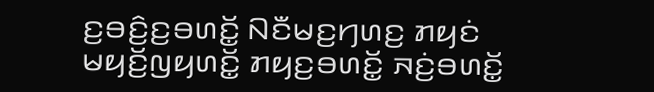ꤢ꤬ꤋꤢꤨ꤬ꤢ꤬ꤋꤛꤢꤩ꤭ ꤡꤢꤪꤗꤢ꤬ꤚꤛꤢ꤬ ꤊꤟꤢꤦ ꤗꤟꤢꤩ꤬ꤜꤟꤛꤢꤩ꤭ ꤊꤟꤢ꤬ꤋꤛꤢꤩ꤭ ꤏꤢꤦ꤬ꤋꤛꤢꤩ꤭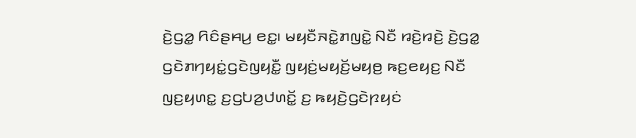ꤢꤧ꤬ꤞꤤ꤭ ꤖꤢꤨꤔꤌꤣ꤬ ꤕꤢ꤭꤯ ꤗꤟꤢꤪꤏꤢꤧ꤭ꤊꤜꤢꤧ꤭ ꤡꤢꤪ ꤙꤢꤧ꤬ꤙꤢꤧ꤬ ꤢꤧ꤬ꤞꤤ꤭ ꤞꤢꤧꤊꤚꤟꤢꤦ꤭ꤞꤢꤧꤜꤟꤢꤪ꤭ ꤜꤟꤢꤦ꤬ꤗꤟꤢꤩ꤬ꤗꤟꤥ꤬ ꤒꤢ꤬ꤕꤟꤢ꤬ ꤡꤢꤪ ꤜꤢ꤬ꤟꤛꤢ꤭ ꤢ꤬ꤞꤝꤤ꤬ꤓꤛꤢꤩ꤭ ꤢ꤬ ꤒꤟꤢꤧ꤬ꤞꤢꤧꤐꤟꤢꤦ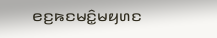ꤕꤢ꤬ꤒꤢꤗꤢꤨ꤭ꤗꤟꤛꤢ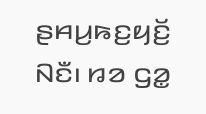ꤔꤌꤣ꤬ꤒꤢ꤬ꤟꤢꤩ꤬ ꤡꤢꤪ꤯ ꤙꤤ ꤞꤤ꤭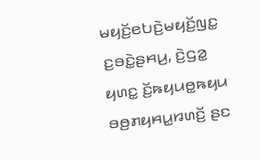ꤗꤟꤢꤩ꤬ꤕꤝꤢꤧ꤬ꤗꤟꤢꤩ꤬ꤜꤢ꤭ ꤢ꤬ꤋꤢꤧ꤭ꤔꤌꤣ꤬, ꤢꤧ꤬ꤞꤤ꤭ ꤟꤛꤢ꤭ ꤢꤩ꤬ꤒꤟꤣꤥ꤭ꤒꤟꤣ ꤋꤥ꤬ꤊꤟꤌꤣ꤭ꤙꤛꤢꤩ꤬ ꤔꤢ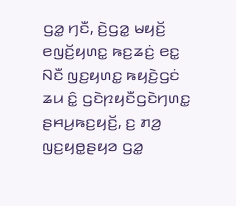ꤞꤤ꤭ ꤚꤢꤪ, ꤢꤧ꤬ꤞꤤ꤭ ꤗꤟꤢꤩ꤬ ꤕꤜꤢꤩ꤬ꤟꤛꤢ꤭ ꤒꤢ꤬ꤘꤢꤦ꤬ ꤕꤢ꤭ ꤡꤢꤪ ꤜꤢ꤬ꤟꤛꤢ꤭ ꤒꤟꤢꤧ꤬ꤞꤢꤦ ꤘꤣ ꤢꤨ꤭ ꤞꤢꤧꤐꤟꤢꤪꤞꤢꤧꤚꤛꤢ꤭ ꤔꤌꤣ꤬ꤒꤢ꤬ꤟꤢꤩ꤬, ꤢ꤬ ꤊꤤ꤬ ꤜꤢ꤬ꤟꤥ꤭ꤔꤟꤤ ꤞꤤ꤭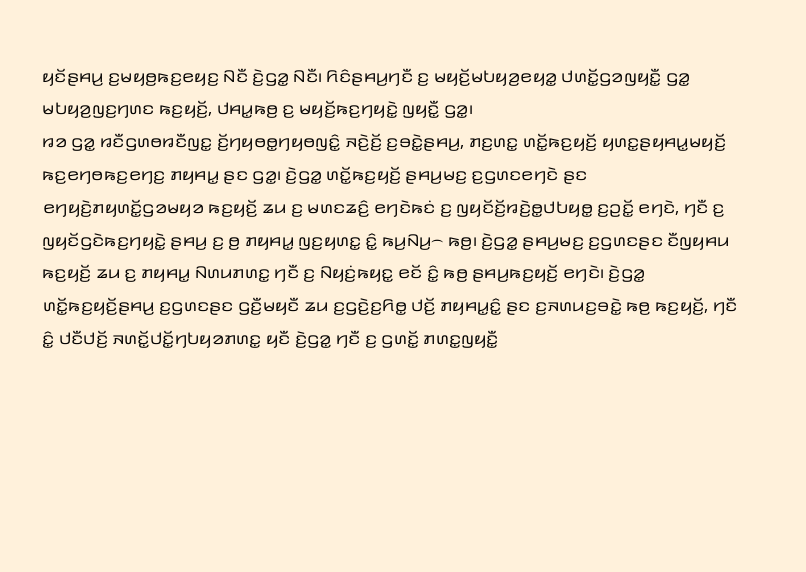ꤟꤢꤩꤔꤌꤣ꤬ ꤢ꤬ꤗꤟꤥ꤬ꤒꤢ꤬ꤕꤟꤢ꤬ ꤡꤢꤪ ꤢꤧ꤬ꤞꤤ꤭ ꤡꤢꤪ꤯ ꤖꤢꤨꤔꤌꤣ꤬ꤚꤢꤪ ꤢ꤬ ꤗꤟꤢꤩ꤬ꤗꤝꤟꤤ꤬ꤕꤟꤤ꤭ ꤓꤛꤢꤩ꤭ꤞꤤꤜꤟꤢꤪ꤭ ꤞꤤ꤭ ꤗꤝꤟꤤ꤬ꤜꤢ꤬ꤚꤛꤢ ꤒꤢ꤬ꤟꤢꤩ꤬, ꤓꤌꤣ꤭ꤒꤥ꤬ ꤢ꤬ ꤗꤟꤢꤩ꤬ꤒꤢ꤬ꤚꤟꤢꤧ꤭ ꤜꤟꤢꤪ꤭ ꤞꤤ꤭꤯
ꤙꤤ ꤞꤤ꤭ ꤙꤢꤪꤞꤛꤥꤙꤢꤪꤜꤢ꤭ ꤢꤩ꤬ꤚꤟꤥꤥ꤭ꤚꤟꤥꤜꤢꤨ꤭ ꤏꤢꤧ꤬ꤢꤩ꤬ ꤢ꤬ꤋꤢꤧ꤭ꤔꤌꤣ꤬, ꤊꤢ꤬ꤛꤢ꤭ ꤛꤢꤩ꤭ꤒꤢ꤬ꤟꤢꤩ꤬ ꤟꤛꤢ꤭ꤔꤟꤌꤣ꤭ꤗꤟꤢꤩ꤬ ꤒꤢ꤬ꤕꤚꤥꤒꤢ꤬ꤕꤚꤢ꤬ ꤊꤟꤌꤣ꤭ ꤔꤢ ꤞꤤ꤭꤯ ꤢꤧ꤬ꤞꤤ꤭ ꤛꤢꤩ꤭ꤒꤢ꤬ꤟꤢꤩ꤬ ꤔꤌꤣ꤬ꤗꤢ꤬ ꤢ꤬ꤞꤛꤢꤕꤚꤢꤧ ꤔꤢ ꤕꤚꤟꤢꤧ꤬ꤊꤟꤛꤢꤩ꤭ꤞꤤꤗꤟꤤ ꤒꤢ꤬ꤟꤢꤩ꤬ ꤘꤣ ꤢ꤬ ꤗꤛꤢꤘꤢꤨ꤬ ꤕꤚꤢꤧꤒꤢꤦ ꤢ꤬ ꤜꤟꤢꤩꤢꤩ꤬ꤙꤢꤧ꤬ꤥ꤭ꤓꤝꤟꤥ꤭ ꤢ꤬ꤑꤢꤩ꤭ ꤕꤚꤢꤧ, ꤚꤢꤪ ꤢ꤬ ꤜꤟꤢꤩꤞꤢꤧꤒꤢ꤬ꤚꤟꤢꤧ꤭ ꤔꤌꤣ꤬ ꤢ꤬ ꤥ꤬ ꤊꤟꤌꤣ꤭ ꤜꤢ꤬ꤟꤛꤢ꤭ ꤢꤨ꤭ ꤒꤣ꤬ꤡꤣ꤬꤮ ꤒꤥ꤬꤯ ꤢꤧ꤬ꤞꤤ꤭ ꤔꤌꤣ꤬ꤗꤢ꤬ ꤢ꤬ꤞꤛꤢꤔꤢ ꤢꤪꤜꤟꤌꤣ ꤒꤢ꤬ꤟꤢꤩ꤬ ꤘꤣ ꤢ꤬ ꤊꤟꤌꤣ꤭ ꤡꤛꤣꤊꤛꤢ꤭ ꤚꤢꤪ ꤢ꤬ ꤡꤟꤢꤦ꤬ꤒꤟꤢ꤭ ꤕꤢꤩ ꤢꤨ꤭ ꤒꤥ꤬ ꤔꤌꤣ꤬ꤒꤢ꤬ꤟꤢꤩ꤬ ꤕꤚꤢꤧ꤯ ꤢꤧ꤬ꤞꤤ꤭ ꤛꤢꤩ꤭ꤒꤢ꤬ꤟꤢꤩ꤬ꤔꤌꤣ꤬ ꤢ꤬ꤞꤛꤢꤔꤢ ꤞꤢꤪ꤬ꤗꤟꤢꤪ ꤘꤣ ꤢ꤬ꤞꤢꤧ꤬ꤢ꤬ꤖꤥ꤭ ꤓꤢꤩ꤬ ꤊꤟꤌꤣ꤭ꤢꤨ꤭ ꤔꤢ ꤢ꤬ꤏꤛꤣꤢ꤬ꤋꤢꤧ꤭ ꤒꤥ꤬ ꤒꤢ꤬ꤟꤢꤩ꤬, ꤚꤢꤪ ꤢꤨ꤭ ꤓꤢꤪꤓꤢꤩ꤬ ꤏꤛꤢꤩ꤭ꤓꤢꤩ꤭ꤚꤝꤟꤤꤊꤛꤢ꤭ ꤟꤢꤪ ꤢꤧ꤬ꤞꤤ꤭ ꤚꤢꤪ ꤢ꤬ ꤞꤛꤢꤩ꤭ ꤊꤛꤢ꤭ꤜꤟꤢꤪ꤭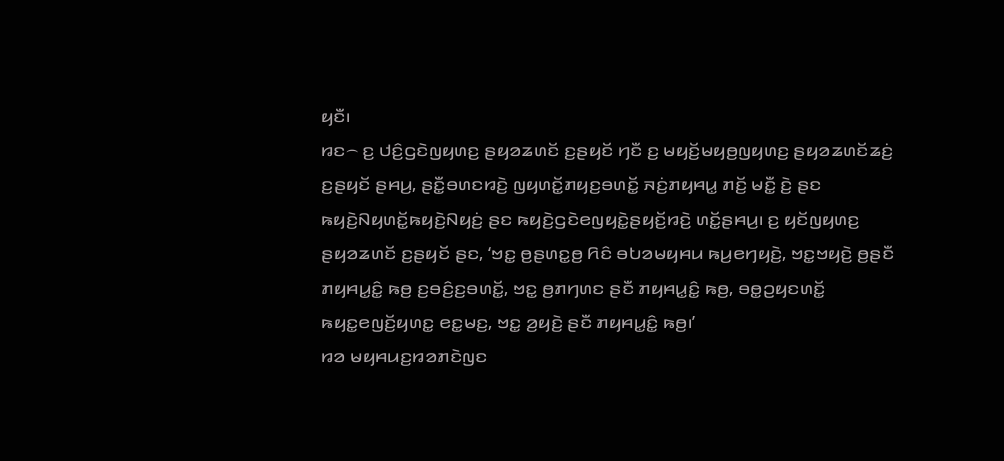ꤟꤢꤪ꤯
ꤙꤢ꤮ ꤢ꤬ ꤓꤢꤨ꤬ꤞꤢꤧꤜꤟꤛꤢ꤬ ꤔꤟꤤꤘꤛꤢꤩ ꤢ꤬ꤔꤟꤢꤩ ꤚꤢꤪ ꤢ꤬ ꤗꤟꤢꤩ꤬ꤗꤟꤥ꤬ꤜꤟꤛꤢ꤬ ꤔꤟꤤꤘꤛꤢꤩꤘꤢꤦ꤬ ꤢ꤬ꤔꤟꤢꤩ ꤔꤌꤣ꤬, ꤔꤢꤪ꤭ꤋꤛꤢꤙꤢꤧ꤬ ꤜꤟꤛꤢꤩ꤭ꤊꤟꤢ꤬ꤋꤛꤢꤩ꤭ ꤏꤢꤦ꤬ꤊꤟꤌꤣ꤭ ꤊꤢꤩ꤬ ꤗꤢꤪ꤭ ꤢꤧ꤬ ꤔꤢ ꤒꤟꤢꤧ꤬ꤡꤟꤛꤢꤩ꤭ꤒꤟꤢꤧ꤬ꤡꤟꤢꤦ꤬ ꤔꤢ ꤒꤟꤢꤧ꤬ꤞꤢꤧꤕꤜꤟꤢꤧ꤭ꤔꤟꤢꤩ꤬ꤙꤢꤧ꤬ ꤛꤢꤩ꤭ꤔꤌꤣ꤬꤯ ꤢ꤬ ꤟꤢꤩꤜꤟꤛꤢ꤬ ꤔꤟꤤꤘꤛꤢꤩ ꤢ꤬ꤔꤟꤢꤩ ꤔꤢ, ‘ꤠꤢ꤭ ꤥ꤬ꤔꤛꤢ꤭ꤥ꤬ ꤖꤢꤨ ꤋꤝꤤꤗꤟꤌꤣ ꤒꤣ꤬ꤕꤚꤟꤢꤧ꤬, ꤠꤢ꤭ꤠꤟꤢꤧ꤬ ꤥ꤬ꤔꤢꤪ ꤊꤟꤌꤣ꤭ꤢꤨ꤭ ꤒꤥ꤬ ꤢ꤬ꤋꤢꤨ꤬ꤢ꤬ꤋꤛꤢꤩ꤭, ꤠꤢ꤭ ꤥ꤬ꤊꤚꤛꤢ ꤔꤢꤪ ꤊꤟꤌꤣ꤭ꤢꤨ꤭ ꤒꤥ꤬, ꤋꤥ꤭ꤑꤟꤢꤛꤢꤩ꤭ ꤒꤟꤢ꤭ꤕꤜꤢꤩ꤬ꤟꤛꤢ꤭ ꤕꤢ꤭ꤗꤢ꤬, ꤠꤢ꤭ ꤤ꤬ꤟꤢꤧ꤬ ꤔꤢꤪ ꤊꤟꤌꤣ꤭ꤢꤨ꤭ ꤒꤥ꤬꤯’
ꤙꤤ ꤗꤟꤌꤣꤢ꤬ꤙꤤꤊꤢꤧꤜꤢ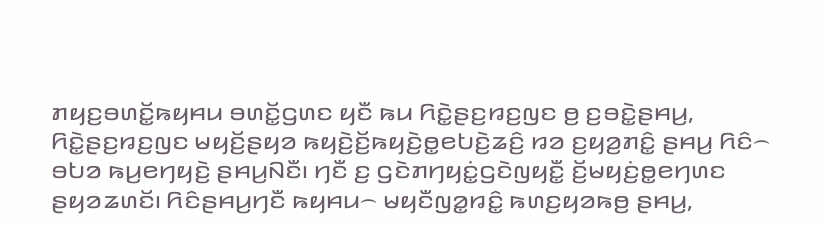ꤊꤟꤢ꤬ꤋꤛꤢꤩ꤭ꤒꤟꤌꤣ ꤋꤛꤢꤩ꤭ꤞꤛꤢ ꤟꤢꤪ ꤒꤣ ꤖꤢꤧ꤭ꤔꤢ꤬ꤙꤢ꤬ꤜꤢ ꤥ꤬ ꤢ꤬ꤋꤢꤧ꤭ꤔꤌꤣ꤬, ꤖꤢꤧ꤭ꤔꤢ꤬ꤙꤢ꤬ꤜꤢ ꤗꤟꤢꤩ꤬ꤔꤟꤤ ꤒꤟꤢꤧ꤬ꤢꤩ꤬ꤒꤟꤢꤧ꤬ꤥ꤭ꤕꤝꤢꤧ꤬ꤘꤢꤨ꤬ ꤙꤤ ꤢ꤬ꤟꤤ꤬ꤊꤢꤨ꤭ ꤔꤌꤣ꤬ ꤖꤢꤨ꤮ ꤋꤝꤤ ꤒꤣ꤬ꤕꤚꤟꤢꤧ꤬ ꤔꤌꤣ꤬ꤡꤢꤪ꤯ ꤚꤢꤪ ꤢ꤬ ꤞꤢꤧꤊꤚꤟꤢꤦ꤭ꤞꤢꤧꤜꤟꤢꤪ꤭ ꤢꤩ꤬ꤗꤟꤢꤦ꤬ꤥ꤭ꤕꤚꤛꤢ ꤔꤟꤤꤘꤛꤢꤩ꤯ ꤖꤢꤨꤔꤌꤣ꤬ꤚꤢꤪ ꤒꤟꤌꤣ꤮ ꤗꤟꤢꤪꤜꤤ꤭ꤙꤢꤨ꤭ ꤒꤛꤢ꤬ꤟꤤꤒꤥ꤬ ꤔꤌꤣ꤬,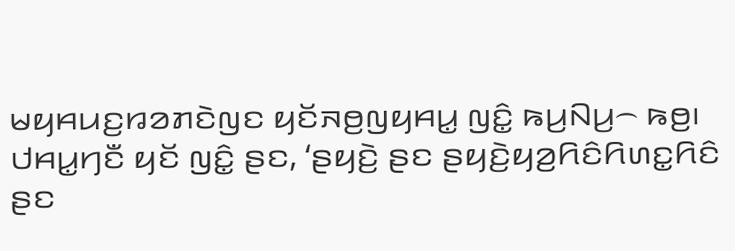ꤗꤟꤌꤣꤢ꤬ꤙꤤꤊꤢꤧꤜꤢ ꤟꤢꤩꤏꤥ꤬ꤜꤟꤌꤣ꤭ ꤜꤢꤨ꤭ ꤒꤣ꤬ꤡꤣ꤬꤮ ꤒꤥ꤬꤯
ꤓꤌꤣ꤭ꤚꤢꤪ ꤟꤢꤩ ꤜꤢꤨ꤭ ꤔꤢ, ‘ꤔꤟꤢꤧ꤬ ꤔꤢ ꤔꤟꤢꤧ꤬ꤟꤤ꤬ꤖꤢꤨꤖꤛꤢ꤭ꤖꤢꤨ ꤔꤢ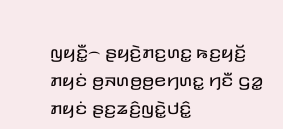ꤜꤟꤢꤪ꤭꤮ ꤔꤟꤢꤧ꤬ꤊꤢ꤬ꤛꤢ꤭ ꤒꤢ꤬ꤟꤢꤩ꤬ ꤊꤟꤢꤦ ꤥ꤬ꤏꤛꤥ꤬ꤥ꤬ꤕꤚꤛꤢ꤭ ꤚꤢꤪ ꤞꤤ꤭ ꤊꤟꤢꤦ ꤔꤢ꤬ꤘꤢꤨ꤬ꤜꤢꤧ꤭ꤓꤢꤨ꤭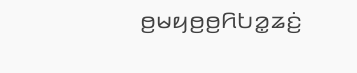ꤥ꤬ꤗꤟꤥ꤬ꤥ꤬ꤖꤝꤤ꤭ꤘꤢꤦ꤬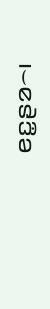ꤕꤢ꤭ꤔꤤ꤮꤯